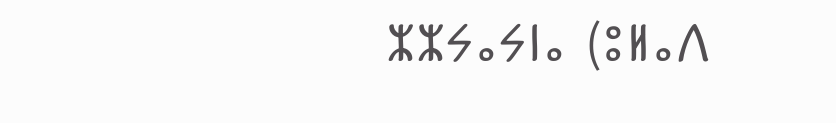ⵣⵣⵢⴰⵢⵏⴰ (ⵓⵍⴰⴷ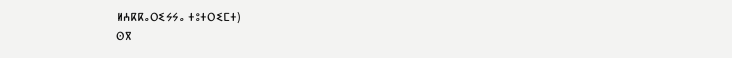ⵍⵄⴽⴽⴰⵔⵉⵢⵢⴰ ⵜⵓⵜⵔⵉⵎⵜ)
ⵙⴳ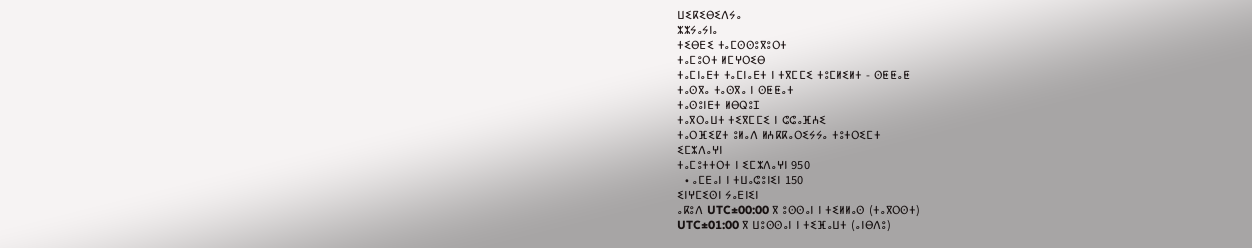ⵡⵉⴽⵉⴱⵉⴷⵢⴰ
ⵣⵣⵢⴰⵢⵏⴰ
ⵜⵉⴱⴹⵉ ⵜⴰⵎⵙⵙⵓⴳⵓⵔⵜ
ⵜⴰⵎⵓⵔⵜ ⵍⵎⵖⵔⵉⴱ
ⵜⴰⵎⵏⴰⴹⵜ ⵜⴰⵎⵏⴰⴹⵜ ⵏ ⵜⴳⵎⵎⵉ ⵜⵓⵎⵍⵉⵍⵜ - ⵙⵟⵟⴰⵟ
ⵜⴰⵙⴳⴰ ⵜⴰⵙⴳⴰ ⵏ ⵙⵟⵟⴰⵜ
ⵜⴰⵙⵓⵏⴹⵜ ⵍⴱⵕⵓⵊ
ⵜⴰⴳⵔⴰⵡⵜ ⵜⵉⴳⵎⵎⵉ ⵏ ⵛⵛⴰⴼⵄⵉ
ⵜⴰⵔⴼⵉⵇⵜ ⵓⵍⴰⴷ ⵍⵄⴽⴽⴰⵔⵉⵢⵢⴰ ⵜⵓⵜⵔⵉⵎⵜ
ⵉⵎⵣⴷⴰⵖⵏ
ⵜⴰⵎⵓⵜⵜⵔⵜ ⵏ ⵉⵎⵣⴷⴰⵖⵏ 950
  • ⴰⵎⴹⴰⵏ ⵏ ⵜⵡⴰⵛⵓⵏⵉⵏ 150
ⵉⵏⵖⵎⵉⵙⵏ ⵢⴰⴹⵏⵉⵏ
ⴰⴽⵓⴷ UTC±00:00 ⴳ ⵓⵙⵙⴰⵏ ⵏ ⵜⵉⵍⵍⴰⵙ (ⵜⴰⴳⵔⵙⵜ)
UTC±01:00 ⴳ ⵡⵓⵙⵙⴰⵏ ⵏ ⵜⵉⴼⴰⵡⵜ (ⴰⵏⴱⴷⵓ)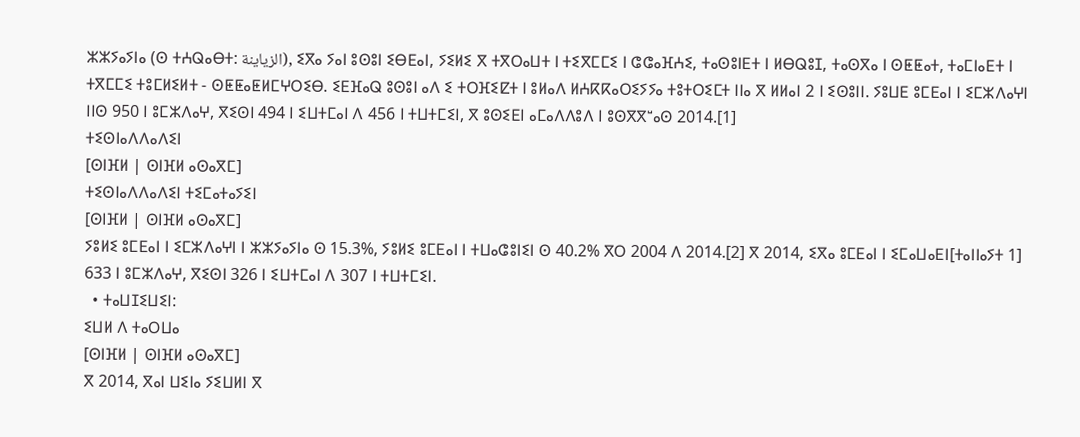ⵣⵣⵢⴰⵢⵏⴰ (ⵙ ⵜⵄⵕⴰⴱⵜ: الزياينة), ⵉⴳⴰ ⵢⴰⵏ ⵓⵙⵓⵏ ⵉⴱⴹⴰⵏ, ⵢⵉⵍⵉ ⴳ ⵜⴳⵔⴰⵡⵜ ⵏ ⵜⵉⴳⵎⵎⵉ ⵏ ⵛⵛⴰⴼⵄⵉ, ⵜⴰⵙⵓⵏⴹⵜ ⵏ ⵍⴱⵕⵓⵊ, ⵜⴰⵙⴳⴰ ⵏ ⵙⵟⵟⴰⵜ, ⵜⴰⵎⵏⴰⴹⵜ ⵏ ⵜⴳⵎⵎⵉ ⵜⵓⵎⵍⵉⵍⵜ - ⵙⵟⵟⴰⵟⵍⵎⵖⵔⵉⴱ. ⵉⴹⴼⴰⵕ ⵓⵙⵓⵏ ⴰⴷ ⵉ ⵜⵔⴼⵉⵇⵜ ⵏ ⵓⵍⴰⴷ ⵍⵄⴽⴽⴰⵔⵉⵢⵢⴰ ⵜⵓⵜⵔⵉⵎⵜ ⵏⵏⴰ ⴳ ⵍⵍⴰⵏ 2 ⵏ ⵉⵙⵓⵏⵏ. ⵢⵓⵡⴹ ⵓⵎⴹⴰⵏ ⵏ ⵉⵎⵣⴷⴰⵖⵏ ⵏⵏⵙ 950 ⵏ ⵓⵎⵣⴷⴰⵖ, ⴳⵉⵙⵏ 494 ⵏ ⵉⵡⵜⵎⴰⵏ ⴷ 456 ⵏ ⵜⵡⵜⵎⵉⵏ, ⴳ ⵓⵙⵉⴹⵏ ⴰⵎⴰⴷⴷⵓⴷ ⵏ ⵓⵙⴳⴳⵯⴰⵙ 2014.[1]
ⵜⵉⵙⵏⴰⴷⴷⴰⴷⵉⵏ
[ⵙⵏⴼⵍ | ⵙⵏⴼⵍ ⴰⵙⴰⴳⵎ]
ⵜⵉⵙⵏⴰⴷⴷⴰⴷⵉⵏ ⵜⵉⵎⴰⵜⴰⵢⵉⵏ
[ⵙⵏⴼⵍ | ⵙⵏⴼⵍ ⴰⵙⴰⴳⵎ]
ⵢⵓⵍⵉ ⵓⵎⴹⴰⵏ ⵏ ⵉⵎⵣⴷⴰⵖⵏ ⵏ ⵣⵣⵢⴰⵢⵏⴰ ⵙ 15.3%, ⵢⵓⵍⵉ ⵓⵎⴹⴰⵏ ⵏ ⵜⵡⴰⵛⵓⵏⵉⵏ ⵙ 40.2% ⴳⵔ 2004 ⴷ 2014.[2] ⴳ 2014, ⵉⴳⴰ ⵓⵎⴹⴰⵏ ⵏ ⵉⵎⴰⵡⴰⴹⵏ[ⵜⴰⵏⵏⴰⵢⵜ 1] 633 ⵏ ⵓⵎⵣⴷⴰⵖ, ⴳⵉⵙⵏ 326 ⵏ ⵉⵡⵜⵎⴰⵏ ⴷ 307 ⵏ ⵜⵡⵜⵎⵉⵏ.
  • ⵜⴰⵡⵊⵉⵡⵉⵏ:
ⵉⵡⵍ ⴷ ⵜⴰⵔⵡⴰ
[ⵙⵏⴼⵍ | ⵙⵏⴼⵍ ⴰⵙⴰⴳⵎ]
ⴳ 2014, ⴳⴰⵏ ⵡⵉⵏⴰ ⵢⵉⵡⵍⵏ ⴳ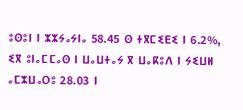ⵓⵙⵓⵏ ⵏ ⵣⵣⵢⴰⵢⵏⴰ 58.45 ⵙ ⵜⴳⵎⵉⴹⵉ ⵏ 6.2%, ⵉⴳ ⵓⵏⴰⵎⵎⴰⵙ ⵏ ⵡⴰⵡⵜⴰⵢ ⴳ ⵡⴰⴽⵓⴷ ⵏ ⵢⵉⵡⵍ ⴰⵎⵣⵡⴰⵔⵓ 28.03 ⵏ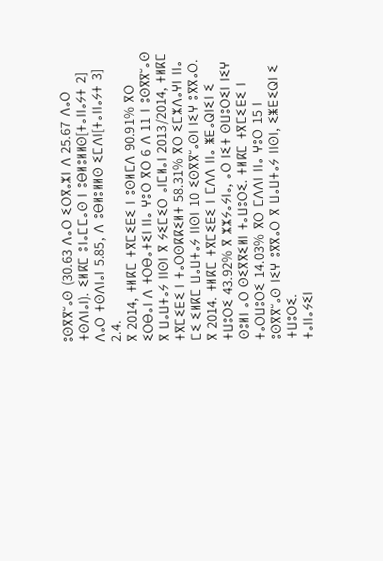ⵓⵙⴳⴳⵯⴰⵙ (30.63 ⴷⴰⵔ ⵉⵔⴳⴰⵣⵏ ⴷ 25.67 ⴷⴰⵔ ⵜⵙⴷⵏⴰⵏ). ⵉⵍⴽⵎ ⵓⵏⴰⵎⵎⴰⵙ ⵏ ⵓⴱⵍⵓⵍⵍⵙ[ⵜⴰⵏⵏⴰⵢⵜ 2] ⴷⴰⵔ ⵜⵙⴷⵏⴰⵏ 5.85, ⴷ ⵓⴱⵍⵓⵍⵍⵙ ⵉⵎⴷⵏ[ⵜⴰⵏⵏⴰⵢⵜ 3] 2.4.
ⴳ 2014, ⵜⵍⴽⵎ ⵜⴳⵎⵉⴹⵉ ⵏ ⵓⵙⵍⵎⴷ 90.91% ⴳⵔ ⵉⵔⴱⴰⵏ ⴷ ⵜⵔⴱⴰⵜⵉⵏ ⵏⵏⴰ ⵖⵓⵔ ⴳⵔ 6 ⴷ 11 ⵏ ⵓⵙⴳⴳⵯⴰⵙ ⴳ ⵡⴰⵡⵜⴰⵢ ⵏⵏⵙⵏ ⴳ ⵢⵉⵎⵉⵔ ⴰⵏⵎⵍⴰⵏ 2013/2014, ⵜⵍⴽⵎ ⵜⴳⵎⵉⴹⵉ ⵏ ⵜⴰⵔⵙⴽⴽⵉⵍⵜ 58.31% ⴳⵔ ⵉⵎⵣⴷⴰⵖⵏ ⵏⵏⴰ ⵎⵉ ⵉⵍⴽⵎ ⵡⴰⵡⵜⴰⵢ ⵏⵏⵙⵏ 10 ⵉⵙⴳⴳⵯⴰⵙⵏ ⵏⵉⵖ ⵓⴳⴳⴰⵔ.
ⴳ 2014. ⵜⵍⴽⵎ ⵜⴳⵎⵉⴹⵉ ⵏ ⵎⴷⴷ ⵏⵏⴰ ⵥⴹⴰⵕⵏⵉⵏ ⵉ ⵜⵡⵓⵔⵉ 43.92% ⴳ ⵣⵣⵢⴰⵢⵏⴰ, ⴰⵔ ⵏⵉⵜ ⵙⵡⵓⵔⵉⵏ ⵏⵉⵖ ⵙⵓⵍⵏ ⴰⵔ ⵙⵉⴳⴳⵉⵍⵏ ⵜⴰⵡⵓⵔⵉ. ⵜⵍⴽⵎ ⵜⴳⵎⵉⴹⵉ ⵏ ⵜⴰⵔⵡⵓⵔⵉ 14.03% ⴳⵔ ⵎⴷⴷⵏ ⵏⵏⴰ ⵖⵓⵔ 15 ⵏ ⵓⵙⴳⴳⵯⴰⵙ ⵏⵉⵖ ⵓⴳⴳⴰⵔ ⴳ ⵡⴰⵡⵜⴰⵢ ⵏⵏⵙⵏ, ⵉⵥⴹⵉⵕⵏ ⵉ ⵜⵡⵓⵔⵉ.
ⵜⴰⵏⵏⴰⵢⵉⵏ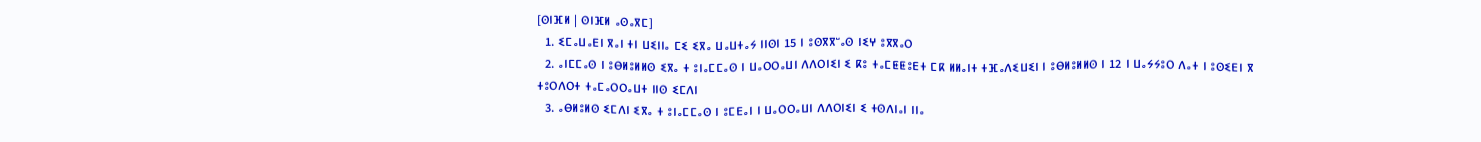[ⵙⵏⴼⵍ | ⵙⵏⴼⵍ ⴰⵙⴰⴳⵎ]
  1. ⵉⵎⴰⵡⴰⴹⵏ ⴳⴰⵏ ⵜⵏ ⵡⵉⵏⵏⴰ ⵎⵉ ⵉⴳⴰ ⵡⴰⵡⵜⴰⵢ ⵏⵏⵙⵏ 15 ⵏ ⵓⵙⴳⴳⵯⴰⵙ ⵏⵉⵖ ⵓⴳⴳⴰⵔ
  2. ⴰⵏⵎⵎⴰⵙ ⵏ ⵓⴱⵍⵓⵍⵍⵙ ⵉⴳⴰ ⵜ ⵓⵏⴰⵎⵎⴰⵙ ⵏ ⵡⴰⵔⵔⴰⵡⵏ ⴷⴷⵔⵏⵉⵏ ⵉ ⴽⵓ ⵜⴰⵎⵟⵟⵓⴹⵜ ⵎⴽ ⵍⵍⴰⵏⵜ ⵜⴼⴰⴷⵉⵡⵉⵏ ⵏ ⵓⴱⵍⵓⵍⵍⵙ ⵏ 12 ⵏ ⵡⴰⵢⵢⵓⵔ ⴷⴰⵜ ⵏ ⵓⵙⵉⴹⵏ ⴳ ⵜⵓⵔⴷⵔⵜ ⵜⴰⵎⴰⵔⵔⴰⵡⵜ ⵏⵏⵙ ⵉⵎⴷⵏ
  3. ⴰⴱⵍⵓⵍⵙ ⵉⵎⴷⵏ ⵉⴳⴰ ⵜ ⵓⵏⴰⵎⵎⴰⵙ ⵏ ⵓⵎⴹⴰⵏ ⵏ ⵡⴰⵔⵔⴰⵡⵏ ⴷⴷⵔⵏⵉⵏ ⵉ ⵜⵙⴷⵏⴰⵏ ⵏⵏⴰ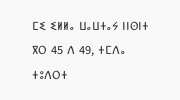ⵎⵉ ⵉⵍⵍⴰ ⵡⴰⵡⵜⴰⵢ ⵏⵏⵙⵏⵜ ⴳⵔ 45 ⴷ 49, ⵜⵎⴷⴰ ⵜⵓⴷⵔⵜ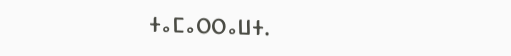ⵜⴰⵎⴰⵔⵔⴰⵡⵜ.